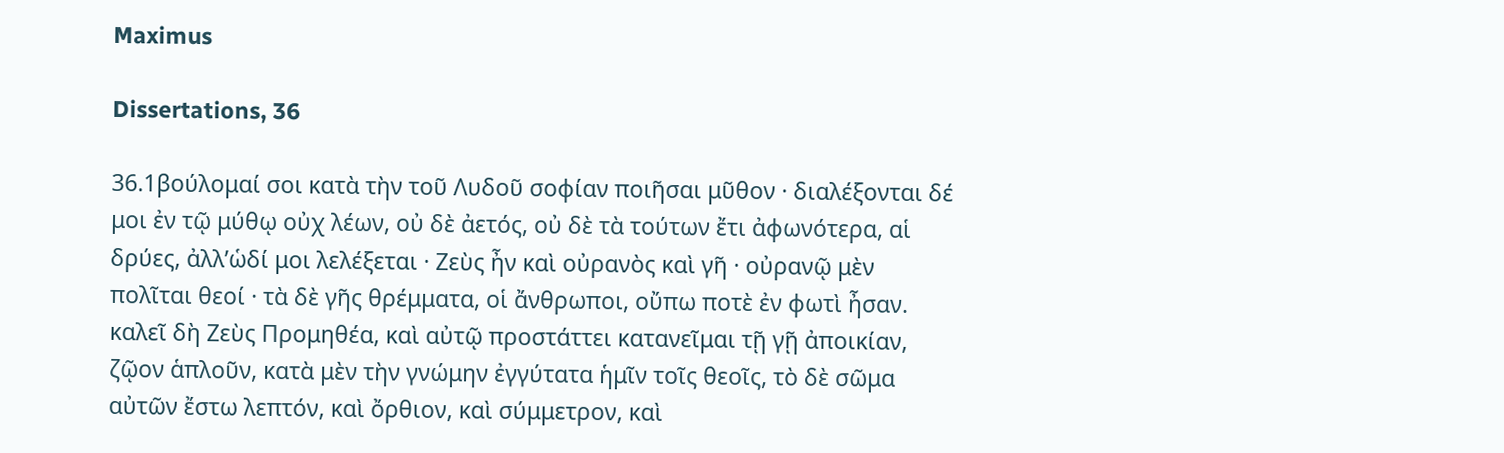Maximus

Dissertations, 36

36.1βούλομαί σοι κατὰ τὴν τοῦ Λυδοῦ σοφίαν ποιῆσαι μῦθον · διαλέξονται δέ μοι ἐν τῷ μύθῳ οὐχ λέων, οὐ δὲ ἀετός, οὐ δὲ τὰ τούτων ἔτι ἀφωνότερα, αἱ δρύες, ἀλλ’ὡδί μοι λελέξεται · Ζεὺς ἦν καὶ οὐρανὸς καὶ γῆ · οὐρανῷ μὲν πολῖται θεοί · τὰ δὲ γῆς θρέμματα, οἱ ἄνθρωποι, οὔπω ποτὲ ἐν φωτὶ ἦσαν. καλεῖ δὴ Ζεὺς Προμηθέα, καὶ αὐτῷ προστάττει κατανεῖμαι τῇ γῇ ἀποικίαν, ζῷον ἁπλοῦν, κατὰ μὲν τὴν γνώμην ἐγγύτατα ἡμῖν τοῖς θεοῖς, τὸ δὲ σῶμα αὐτῶν ἔστω λεπτόν, καὶ ὄρθιον, καὶ σύμμετρον, καὶ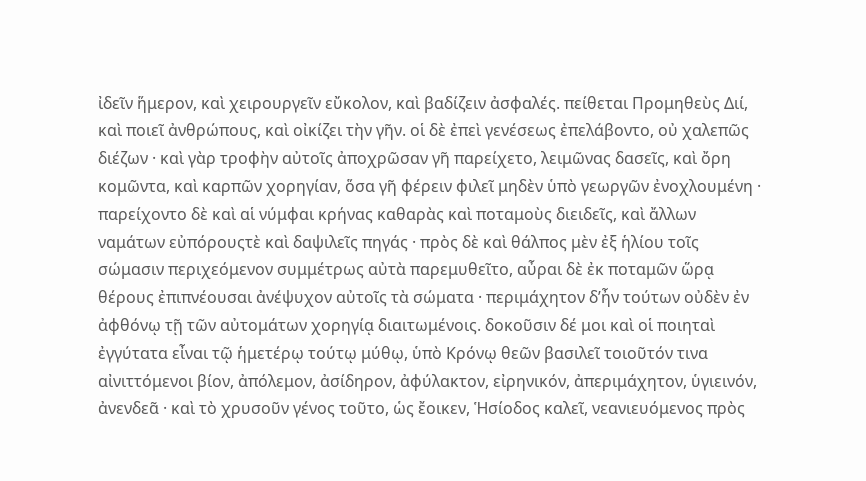ἰδεῖν ἥμερον, καὶ χειρουργεῖν εὔκολον, καὶ βαδίζειν ἀσφαλές. πείθεται Προμηθεὺς Διί, καὶ ποιεῖ ἀνθρώπους, καὶ οἰκίζει τὴν γῆν. οἱ δὲ ἐπεὶ γενέσεως ἐπελάβοντο, οὐ χαλεπῶς διέζων · καὶ γὰρ τροφὴν αὐτοῖς ἀποχρῶσαν γῆ παρείχετο, λειμῶνας δασεῖς, καὶ ὄρη κομῶντα, καὶ καρπῶν χορηγίαν, ὅσα γῆ φέρειν φιλεῖ μηδὲν ὑπὸ γεωργῶν ἐνοχλουμένη · παρείχοντο δὲ καὶ αἱ νύμφαι κρήνας καθαρὰς καὶ ποταμοὺς διειδεῖς, καὶ ἄλλων ναμάτων εὐπόρουςτὲ καὶ δαψιλεῖς πηγάς · πρὸς δὲ καὶ θάλπος μὲν ἐξ ἡλίου τοῖς σώμασιν περιχεόμενον συμμέτρως αὐτὰ παρεμυθεῖτο, αὖραι δὲ ἐκ ποταμῶν ὥρᾳ θέρους ἐπιπνέουσαι ἀνέψυχον αὐτοῖς τὰ σώματα · περιμάχητον δ’ἦν τούτων οὐδὲν ἐν ἀφθόνῳ τῇ τῶν αὐτομάτων χορηγίᾳ διαιτωμένοις. δοκοῦσιν δέ μοι καὶ οἱ ποιηταὶ ἐγγύτατα εἶναι τῷ ἡμετέρῳ τούτῳ μύθῳ, ὑπὸ Κρόνῳ θεῶν βασιλεῖ τοιοῦτόν τινα αἰνιττόμενοι βίον, ἀπόλεμον, ἀσίδηρον, ἀφύλακτον, εἰρηνικόν, ἀπεριμάχητον, ὑγιεινόν, ἀνενδεᾶ · καὶ τὸ χρυσοῦν γένος τοῦτο, ὡς ἔοικεν, Ἡσίοδος καλεῖ, νεανιευόμενος πρὸς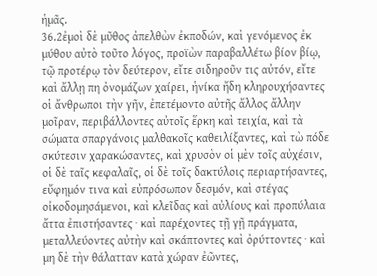ἡμᾶς.
36.2ἐμοὶ δὲ μῦθος ἀπελθὼν ἐκποδών, καὶ γενόμενος ἐκ μύθου αὐτὸ τοῦτο λόγος, προϊὼν παραβαλλέτω βίον βίῳ, τῷ προτέρῳ τὸν δεύτερον, εἴτε σιδηροῦν τις αὐτόν, εἴτε καὶ ἄλλῃ πη ὀνομάζων χαίρει, ἡνίκα ἤδη κληρουχήσαντες οἱ ἄνθρωποι τὴν γῆν, ἐπετέμοντο αὐτῆς ἄλλος ἄλλην μοῖραν, περιβάλλοντες αὐτοῖς ἕρκη καὶ τειχία, καὶ τὰ σώματα σπαργάνοις μαλθακοῖς καθειλίξαντες, καὶ τὼ πόδε σκύτεσιν χαρακώσαντες, καὶ χρυσὸν οἱ μὲν τοῖς αὐχέσιν, οἱ δὲ ταῖς κεφαλαῖς, οἱ δὲ τοῖς δακτύλοις περιαρτήσαντες, εὔφημόν τινα καὶ εὐπρόσωπον δεσμόν, καὶ στέγας οἰκοδομησάμενοι, καὶ κλεῖδας καὶ αὐλίους καὶ προπύλαια ἄττα ἐπιστήσαντες · καὶ παρέχοντες τῇ γῇ πράγματα, μεταλλεύοντες αὐτὴν καὶ σκάπτοντες καὶ ὀρύττοντες · καὶ μη δὲ τὴν θάλατταν κατὰ χώραν ἐῶντες,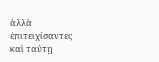ἀλλὰ ἐπιτειχίσαντες καὶ ταύτῃ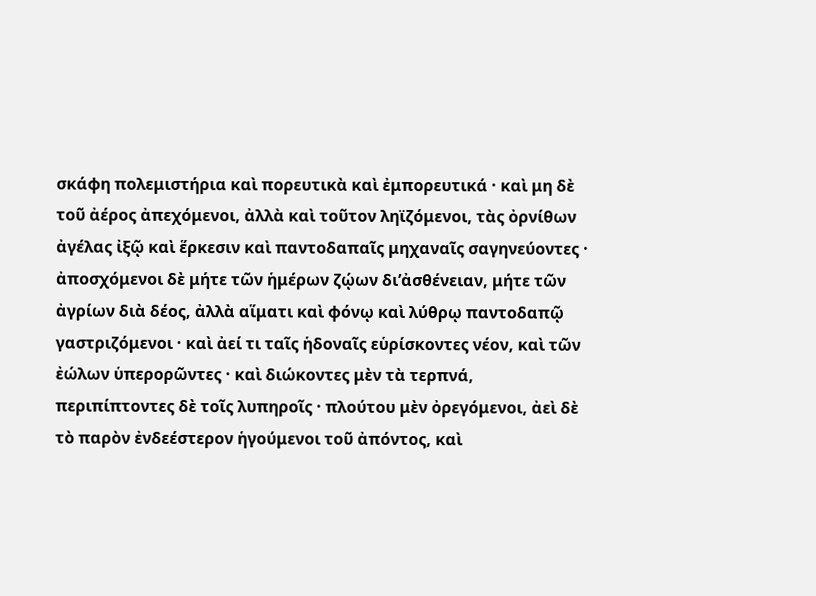σκάφη πολεμιστήρια καὶ πορευτικὰ καὶ ἐμπορευτικά · καὶ μη δὲ τοῦ ἀέρος ἀπεχόμενοι, ἀλλὰ καὶ τοῦτον ληϊζόμενοι, τὰς ὀρνίθων ἀγέλας ἰξῷ καὶ ἕρκεσιν καὶ παντοδαπαῖς μηχαναῖς σαγηνεύοντες · ἀποσχόμενοι δὲ μήτε τῶν ἡμέρων ζῴων δι’ἀσθένειαν, μήτε τῶν ἀγρίων διὰ δέος, ἀλλὰ αἵματι καὶ φόνῳ καὶ λύθρῳ παντοδαπῷ γαστριζόμενοι · καὶ ἀεί τι ταῖς ἡδοναῖς εὑρίσκοντες νέον, καὶ τῶν ἐώλων ὑπερορῶντες · καὶ διώκοντες μὲν τὰ τερπνά, περιπίπτοντες δὲ τοῖς λυπηροῖς · πλούτου μὲν ὀρεγόμενοι, ἀεὶ δὲ τὸ παρὸν ἐνδεέστερον ἡγούμενοι τοῦ ἀπόντος, καὶ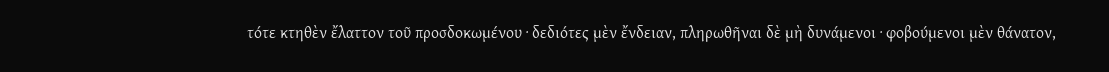τότε κτηθὲν ἔλαττον τοῦ προσδοκωμένου · δεδιότες μὲν ἔνδειαν, πληρωθῆναι δὲ μὴ δυνάμενοι · φοβούμενοι μὲν θάνατον,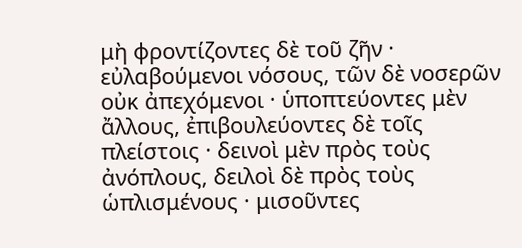μὴ φροντίζοντες δὲ τοῦ ζῆν · εὐλαβούμενοι νόσους, τῶν δὲ νοσερῶν οὐκ ἀπεχόμενοι · ὑποπτεύοντες μὲν ἄλλους, ἐπιβουλεύοντες δὲ τοῖς πλείστοις · δεινοὶ μὲν πρὸς τοὺς ἀνόπλους, δειλοὶ δὲ πρὸς τοὺς ὡπλισμένους · μισοῦντες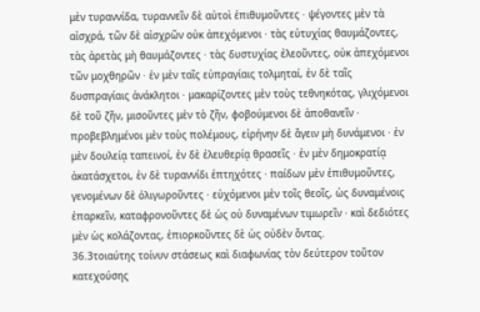μὲν τυραννίδα, τυραννεῖν δὲ αὐτοὶ ἐπιθυμοῦντες · ψέγοντες μὲν τὰ αἰσχρά, τῶν δὲ αἰσχρῶν οὐκ ἀπεχόμενοι · τὰς εὐτυχίας θαυμάζοντες, τὰς ἀρετὰς μὴ θαυμάζοντες · τὰς δυστυχίας ἐλεοῦντες, οὐκ ἀπεχόμενοι τῶν μοχθηρῶν · ἐν μὲν ταῖς εὐπραγίαις τολμηταί, ἐν δὲ ταῖς δυσπραγίαις ἀνάκλητοι · μακαρίζοντες μὲν τοὺς τεθνηκότας, γλιχόμενοι δὲ τοῦ ζῆν, μισοῦντες μὲν τὸ ζῆν, φοβούμενοι δὲ ἀποθανεῖν · προβεβλημένοι μὲν τοὺς πολέμους, εἰρήνην δὲ ἄγειν μὴ δυνάμενοι · ἐν μὲν δουλείᾳ ταπεινοί, ἐν δὲ ἐλευθερίᾳ θρασεῖς · ἐν μὲν δημοκρατίᾳ ἀκατάσχετοι, ἐν δὲ τυραννίδι ἐπτηχότες · παίδων μὲν ἐπιθυμοῦντες, γενομένων δὲ ὀλιγωροῦντες · εὐχόμενοι μὲν τοῖς θεοῖς, ὡς δυναμένοις ἐπαρκεῖν, καταφρονοῦντες δὲ ὡς οὐ δυναμένων τιμωρεῖν · καὶ δεδιότες μὲν ὡς κολάζοντας, ἐπιορκοῦντες δὲ ὡς οὐδὲν ὄντας.
36.3τοιαύτης τοίνυν στάσεως καὶ διαφωνίας τὸν δεύτερον τοῦτον κατεχούσης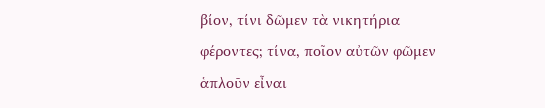βίον, τίνι δῶμεν τὰ νικητήρια φέροντες; τίνα, ποῖον αὐτῶν φῶμεν ἁπλοῦν εἶναι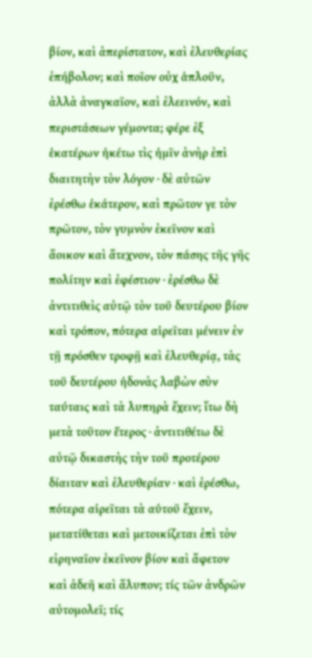βίον, καὶ ἀπερίστατον, καὶ ἐλευθερίας ἐπήβολον; καὶ ποῖον οὐχ ἁπλοῦν, ἀλλὰ ἀναγκαῖον, καὶ ἐλεεινόν, καὶ περιστάσεων γέμοντα; φέρε ἐξ ἑκατέρων ἡκέτω τὶς ἡμῖν ἀνὴρ ἐπὶ διαιτητὴν τὸν λόγον · δὲ αὐτῶν ἐρέσθω ἑκάτερον, καὶ πρῶτον γε τὸν πρῶτον, τὸν γυμνὸν ἐκεῖνον καὶ ἄοικον καὶ ἄτεχνον, τὸν πάσης τῆς γῆς πολίτην καὶ ἐφέστιον · ἐρέσθω δὲ ἀντιτιθεὶς αὐτῷ τὸν τοῦ δευτέρου βίον καὶ τρόπον, πότερα αἱρεῖται μένειν ἐν τῇ πρόσθεν τροφῇ καὶ ἐλευθερίᾳ, τὰς τοῦ δευτέρου ἡδονὰς λαβὼν σὺν ταύταις καὶ τὰ λυπηρὰ ἔχειν; ἴτω δὴ μετὰ τοῦτον ἕτερος · ἀντιτιθέτω δὲ αὐτῷ δικαστὴς τὴν τοῦ προτέρου δίαιταν καὶ ἐλευθερίαν · καὶ ἐρέσθω, πότερα αἱρεῖται τὰ αὑτοῦ ἔχειν, μετατίθεται καὶ μετοικίζεται ἐπὶ τὸν εἰρηναῖον ἐκεῖνον βίον καὶ ἄφετον καὶ ἀδεῆ καὶ ἄλυπον; τίς τῶν ἀνδρῶν αὐτομολεῖ; τίς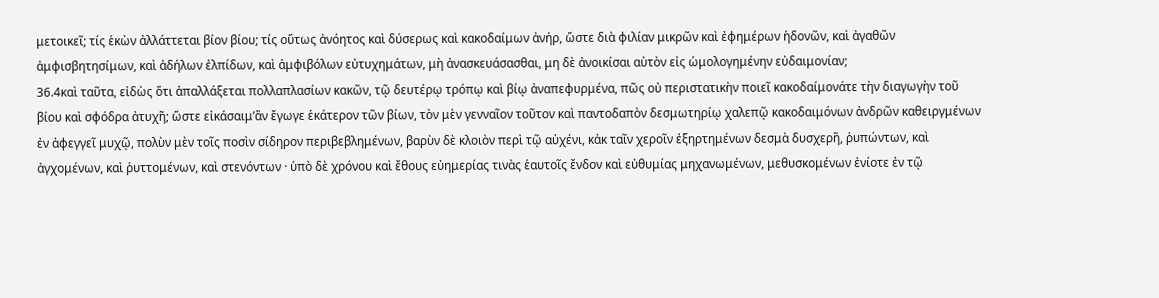μετοικεῖ; τίς ἑκὼν ἀλλάττεται βίον βίου; τίς οὕτως ἀνόητος καὶ δύσερως καὶ κακοδαίμων ἀνήρ, ὥστε διὰ φιλίαν μικρῶν καὶ ἐφημέρων ἡδονῶν, καὶ ἀγαθῶν ἀμφισβητησίμων, καὶ ἀδήλων ἐλπίδων, καὶ ἀμφιβόλων εὐτυχημάτων, μὴ ἀνασκευάσασθαι, μη δὲ ἀνοικίσαι αὑτὸν εἰς ὡμολογημένην εὐδαιμονίαν;
36.4καὶ ταῦτα, εἰδὼς ὅτι ἀπαλλάξεται πολλαπλασίων κακῶν, τῷ δευτέρῳ τρόπῳ καὶ βίῳ ἀναπεφυρμένα, πῶς οὐ περιστατικὴν ποιεῖ κακοδαίμονάτε τὴν διαγωγὴν τοῦ βίου καὶ σφόδρα ἀτυχῆ; ὥστε εἰκάσαιμ’ἂν ἔγωγε ἑκάτερον τῶν βίων, τὸν μὲν γενναῖον τοῦτον καὶ παντοδαπὸν δεσμωτηρίῳ χαλεπῷ κακοδαιμόνων ἀνδρῶν καθειργμένων ἐν ἀφεγγεῖ μυχῷ, πολὺν μὲν τοῖς ποσὶν σίδηρον περιβεβλημένων, βαρὺν δὲ κλοιὸν περὶ τῷ αὐχένι, κἀκ ταῖν χεροῖν ἐξηρτημένων δεσμὰ δυσχερῆ, ῥυπώντων, καὶ ἀγχομένων, καὶ ῥυττομένων, καὶ στενόντων · ὑπὸ δὲ χρόνου καὶ ἔθους εὐημερίας τινὰς ἑαυτοῖς ἔνδον καὶ εὐθυμίας μηχανωμένων, μεθυσκομένων ἐνίοτε ἐν τῷ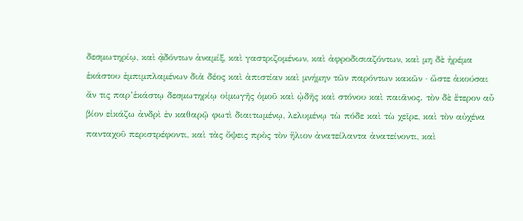δεσμωτηρίῳ, καὶ ᾀδόντων ἀναμίξ, καὶ γαστριζομένων, καὶ ἀφροδισιαζόντων, καὶ μη δὲ ἠρέμα ἑκάστου ἐμπιμπλαμένων διὰ δέος καὶ ἀπιστίαν καὶ μνήμην τῶν παρόντων κακῶν · ὥστε ἀκούσαι ἄν τις παρ’ἑκάστῳ δεσμωτηρίῳ οἰμωγῆς ὁμοῦ καὶ ᾠδῆς καὶ στόνου καὶ παιᾶνος. τὸν δὲ ἕτερον αὖ βίον εἰκάζω ἀνδρὶ ἐν καθαρῷ φωτὶ διαιτωμένῳ, λελυμένῳ τὼ πόδε καὶ τὼ χεῖρε, καὶ τὸν αὐχένα πανταχοῦ περιστρέφοντι, καὶ τὰς ὄψεις πρὸς τὸν ἥλιον ἀνατείλαντα ἀνατείνοντι, καὶ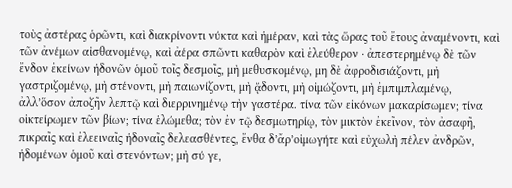τοὺς ἀστέρας ὁρῶντι, καὶ διακρίνοντι νύκτα καὶ ἡμέραν, καὶ τὰς ὥρας τοῦ ἔτους ἀναμένοντι, καὶ τῶν ἀνέμων αἰσθανομένῳ, καὶ ἀέρα σπῶντι καθαρὸν καὶ ἐλεύθερον · ἀπεστερημένῳ δὲ τῶν ἔνδον ἐκείνων ἡδονῶν ὁμοῦ τοῖς δεσμοῖς, μὴ μεθυσκομένῳ, μη δὲ ἀφροδισιάζοντι, μὴ γαστριζομένῳ, μὴ στένοντι, μὴ παιωνίζοντι, μὴ ᾄδοντι, μὴ οἰμώζοντι, μὴ ἐμπιμπλαμένῳ, ἀλλ’ὅσον ἀποζῆν λεπτῷ καὶ διερρινημένῳ τὴν γαστέρα. τίνα τῶν εἰκόνων μακαρίσωμεν; τίνα οἰκτείρωμεν τῶν βίων; τίνα ἑλώμεθα; τὸν ἐν τῷ δεσμωτηρίῳ, τὸν μικτὸν ἐκεῖνον, τὸν ἀσαφῆ, πικραῖς καὶ ἐλεειναῖς ἡδοναῖς δελεασθέντες, ἔνθα δ’ἄρ’οἰμωγήτε καὶ εὐχωλὴ πέλεν ἀνδρῶν, ἡδομένων ὁμοῦ καὶ στενόντων; μὴ σύ γε,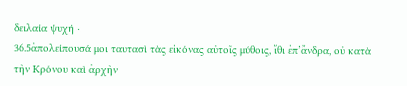δειλαία ψυχή ·
36.5ἀπολείπουσά μοι ταυτασὶ τὰς εἰκόνας αὐτοῖς μύθοις, ἴθι ἐπ’ἄνδρα, οὐ κατὰ τὴν Κρόνου καὶ ἀρχὴν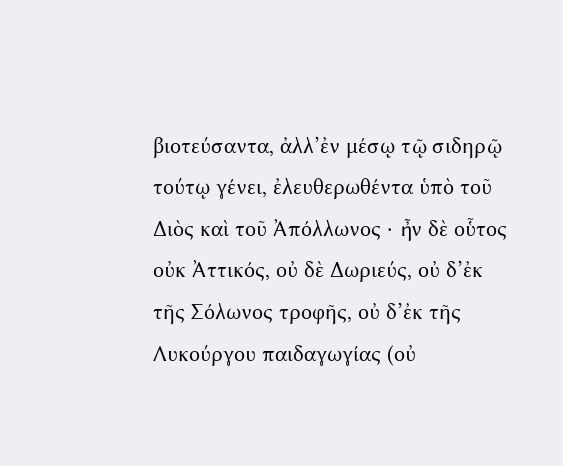βιοτεύσαντα, ἀλλ’ἐν μέσῳ τῷ σιδηρῷ τούτῳ γένει, ἐλευθερωθέντα ὑπὸ τοῦ Διὸς καὶ τοῦ Ἀπόλλωνος · ἦν δὲ οὗτος οὐκ Ἀττικός, οὐ δὲ Δωριεύς, οὐ δ’ἐκ τῆς Σόλωνος τροφῆς, οὐ δ’ἐκ τῆς Λυκούργου παιδαγωγίας (οὐ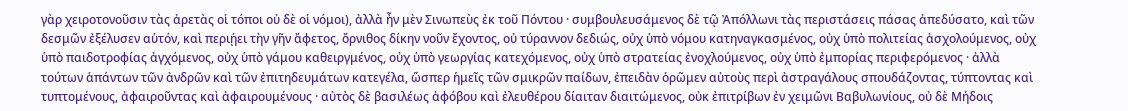γὰρ χειροτονοῦσιν τὰς ἀρετὰς οἱ τόποι οὐ δὲ οἱ νόμοι), ἀλλὰ ἦν μὲν Σινωπεὺς ἐκ τοῦ Πόντου · συμβουλευσάμενος δὲ τῷ Ἀπόλλωνι τὰς περιστάσεις πάσας ἀπεδύσατο, καὶ τῶν δεσμῶν ἐξέλυσεν αὑτόν, καὶ περιῄει τὴν γῆν ἄφετος, ὄρνιθος δίκην νοῦν ἔχοντος, οὐ τύραννον δεδιώς, οὐχ ὑπὸ νόμου κατηναγκασμένος, οὐχ ὑπὸ πολιτείας ἀσχολούμενος, οὐχ ὑπὸ παιδοτροφίας ἀγχόμενος, οὐχ ὑπὸ γάμου καθειργμένος, οὐχ ὑπὸ γεωργίας κατεχόμενος, οὐχ ὑπὸ στρατείας ἐνοχλούμενος, οὐχ ὑπὸ ἐμπορίας περιφερόμενος · ἀλλὰ τούτων ἁπάντων τῶν ἀνδρῶν καὶ τῶν ἐπιτηδευμάτων κατεγέλα, ὥσπερ ἡμεῖς τῶν σμικρῶν παίδων, ἐπειδὰν ὁρῶμεν αὐτοὺς περὶ ἀστραγάλους σπουδάζοντας, τύπτοντας καὶ τυπτομένους, ἀφαιροῦντας καὶ ἀφαιρουμένους · αὐτὸς δὲ βασιλέως ἀφόβου καὶ ἐλευθέρου δίαιταν διαιτώμενος, οὐκ ἐπιτρίβων ἐν χειμῶνι Βαβυλωνίους, οὐ δὲ Μήδοις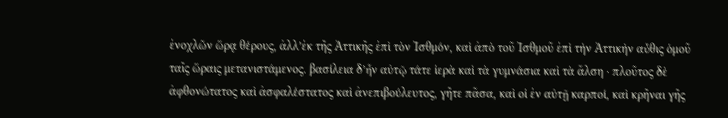ἐνοχλῶν ὥρᾳ θέρους, ἀλλ’ἐκ τῆς Ἀττικῆς ἐπὶ τὸν Ἰσθμόν, καὶ ἀπὸ τοῦ Ἰσθμοῦ ἐπὶ τὴν Ἀττικὴν αὖθις ὁμοῦ ταῖς ὥραις μετανιστάμενος. βασίλεια δ’ἦν αὐτῷ τάτε ἱερὰ καὶ τὰ γυμνάσια καὶ τὰ ἄλση · πλοῦτος δὲ ἀφθονώτατος καὶ ἀσφαλέστατος καὶ ἀνεπιβούλευτος, γῆτε πᾶσα, καὶ οἱ ἐν αὐτῇ καρποί, καὶ κρῆναι γῆς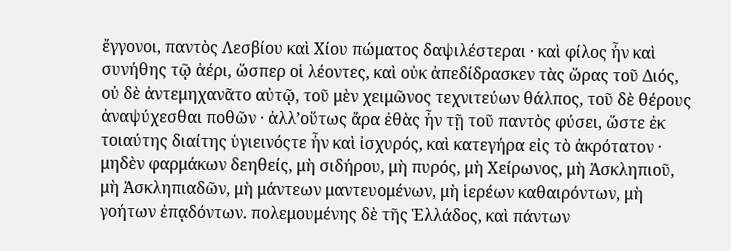ἔγγονοι, παντὸς Λεσβίου καὶ Χίου πώματος δαψιλέστεραι · καὶ φίλος ἦν καὶ συνήθης τῷ ἀέρι, ὥσπερ οἱ λέοντες, καὶ οὐκ ἀπεδίδρασκεν τὰς ὥρας τοῦ Διός, οὐ δὲ ἀντεμηχανᾶτο αὐτῷ, τοῦ μὲν χειμῶνος τεχνιτεύων θάλπος, τοῦ δὲ θέρους ἀναψύχεσθαι ποθῶν · ἀλλ’οὕτως ἄρα ἐθὰς ἦν τῇ τοῦ παντὸς φύσει, ὥστε ἐκ τοιαύτης διαίτης ὑγιεινόςτε ἦν καὶ ἰσχυρός, καὶ κατεγήρα εἰς τὸ ἀκρότατον · μηδὲν φαρμάκων δεηθείς, μὴ σιδήρου, μὴ πυρός, μὴ Χείρωνος, μὴ Ἀσκληπιοῦ, μὴ Ἀσκληπιαδῶν, μὴ μάντεων μαντευομένων, μὴ ἱερέων καθαιρόντων, μὴ γοήτων ἐπᾳδόντων. πολεμουμένης δὲ τῆς Ἑλλάδος, καὶ πάντων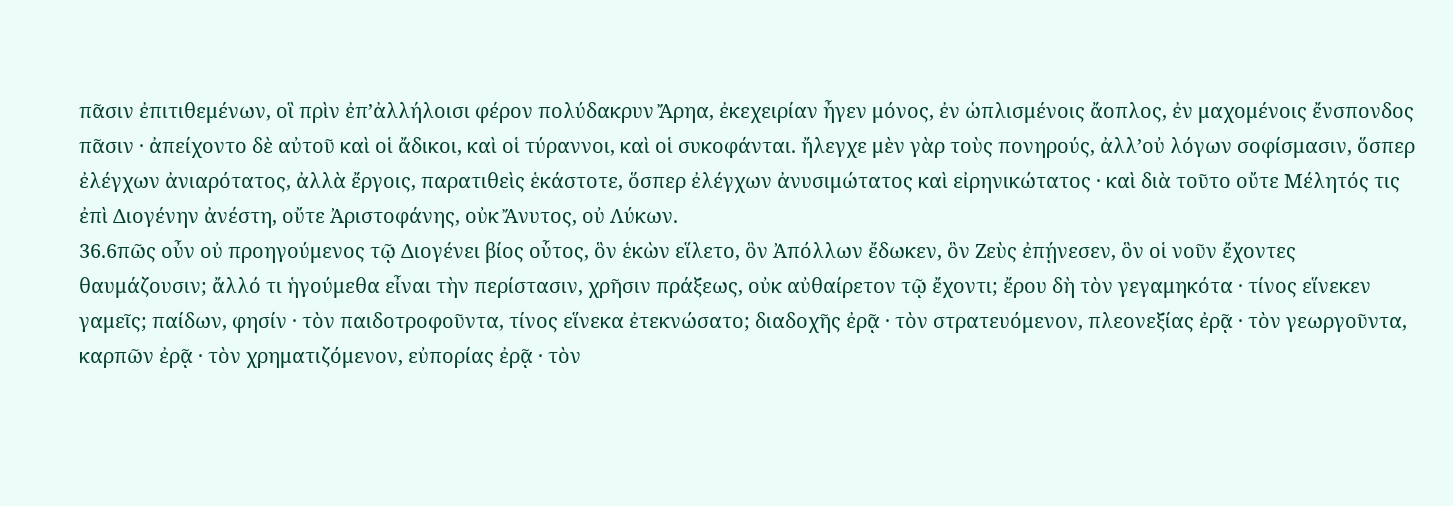πᾶσιν ἐπιτιθεμένων, οἳ πρὶν ἐπ’ἀλλήλοισι φέρον πολύδακρυν Ἄρηα, ἐκεχειρίαν ἦγεν μόνος, ἐν ὡπλισμένοις ἄοπλος, ἐν μαχομένοις ἔνσπονδος πᾶσιν · ἀπείχοντο δὲ αὐτοῦ καὶ οἱ ἄδικοι, καὶ οἱ τύραννοι, καὶ οἱ συκοφάνται. ἤλεγχε μὲν γὰρ τοὺς πονηρούς, ἀλλ’οὐ λόγων σοφίσμασιν, ὅσπερ ἐλέγχων ἀνιαρότατος, ἀλλὰ ἔργοις, παρατιθεὶς ἑκάστοτε, ὅσπερ ἐλέγχων ἀνυσιμώτατος καὶ εἰρηνικώτατος · καὶ διὰ τοῦτο οὔτε Μέλητός τις ἐπὶ Διογένην ἀνέστη, οὔτε Ἀριστοφάνης, οὐκ Ἄνυτος, οὐ Λύκων.
36.6πῶς οὖν οὐ προηγούμενος τῷ Διογένει βίος οὗτος, ὃν ἑκὼν εἵλετο, ὃν Ἀπόλλων ἔδωκεν, ὃν Ζεὺς ἐπῄνεσεν, ὃν οἱ νοῦν ἔχοντες θαυμάζουσιν; ἄλλό τι ἡγούμεθα εἶναι τὴν περίστασιν, χρῆσιν πράξεως, οὐκ αὐθαίρετον τῷ ἔχοντι; ἔρου δὴ τὸν γεγαμηκότα · τίνος εἵνεκεν γαμεῖς; παίδων, φησίν · τὸν παιδοτροφοῦντα, τίνος εἵνεκα ἐτεκνώσατο; διαδοχῆς ἐρᾷ · τὸν στρατευόμενον, πλεονεξίας ἐρᾷ · τὸν γεωργοῦντα, καρπῶν ἐρᾷ · τὸν χρηματιζόμενον, εὐπορίας ἐρᾷ · τὸν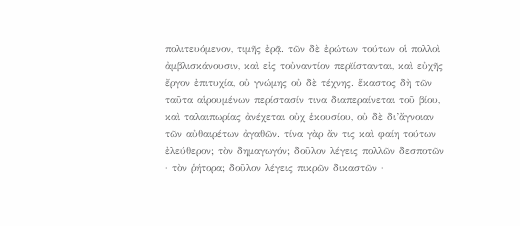πολιτευόμενον, τιμῆς ἐρᾷ. τῶν δὲ ἐρώτων τούτων οἱ πολλοὶ ἀμβλισκάνουσιν, καὶ εἰς τοὐναντίον περϊίστανται, καὶ εὐχῆς ἔργον ἐπιτυχία, οὐ γνώμης οὐ δὲ τέχνης. ἕκαστος δὴ τῶν ταῦτα αἱρουμένων περίστασίν τινα διαπεραίνεται τοῦ βίου, καὶ ταλαιπωρίας ἀνέχεται οὐχ ἑκουσίου, οὐ δὲ δι’ἄγνοιαν τῶν αὐθαιρέτων ἀγαθῶν. τίνα γὰρ ἄν τις καὶ φαίη τούτων ἐλεύθερον; τὸν δημαγωγόν; δοῦλον λέγεις πολλῶν δεσποτῶν · τὸν ῥήτορα; δοῦλον λέγεις πικρῶν δικαστῶν ·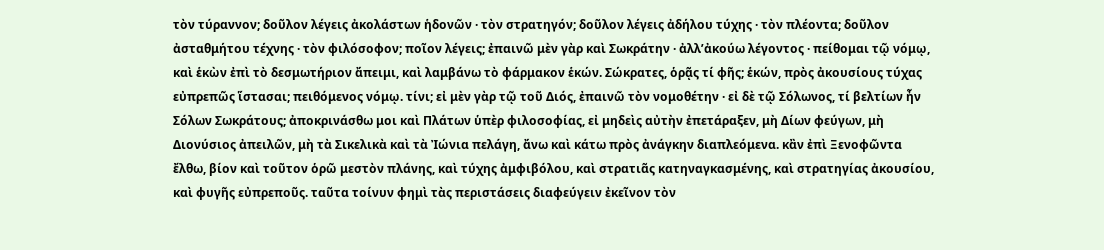τὸν τύραννον; δοῦλον λέγεις ἀκολάστων ἡδονῶν · τὸν στρατηγόν; δοῦλον λέγεις ἀδήλου τύχης · τὸν πλέοντα; δοῦλον ἀσταθμήτου τέχνης · τὸν φιλόσοφον; ποῖον λέγεις; ἐπαινῶ μὲν γὰρ καὶ Σωκράτην · ἀλλ’ἀκούω λέγοντος · πείθομαι τῷ νόμῳ, καὶ ἑκὼν ἐπὶ τὸ δεσμωτήριον ἄπειμι, καὶ λαμβάνω τὸ φάρμακον ἑκών. Σώκρατες, ὁρᾷς τί φῆς; ἑκών, πρὸς ἀκουσίους τύχας εὐπρεπῶς ἵστασαι; πειθόμενος νόμῳ. τίνι; εἰ μὲν γὰρ τῷ τοῦ Διός, ἐπαινῶ τὸν νομοθέτην · εἰ δὲ τῷ Σόλωνος, τί βελτίων ἦν Σόλων Σωκράτους; ἀποκρινάσθω μοι καὶ Πλάτων ὑπὲρ φιλοσοφίας, εἰ μηδεὶς αὐτὴν ἐπετάραξεν, μὴ Δίων φεύγων, μὴ Διονύσιος ἀπειλῶν, μὴ τὰ Σικελικὰ καὶ τὰ Ἰώνια πελάγη, ἄνω καὶ κάτω πρὸς ἀνάγκην διαπλεόμενα. κἂν ἐπὶ Ξενοφῶντα ἔλθω, βίον καὶ τοῦτον ὁρῶ μεστὸν πλάνης, καὶ τύχης ἀμφιβόλου, καὶ στρατιᾶς κατηναγκασμένης, καὶ στρατηγίας ἀκουσίου, καὶ φυγῆς εὐπρεποῦς. ταῦτα τοίνυν φημὶ τὰς περιστάσεις διαφεύγειν ἐκεῖνον τὸν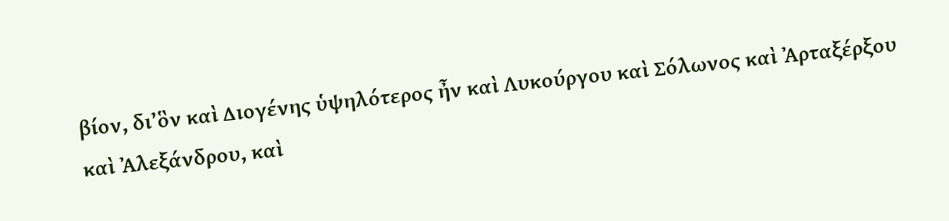βίον, δι’ὃν καὶ Διογένης ὑψηλότερος ἦν καὶ Λυκούργου καὶ Σόλωνος καὶ Ἀρταξέρξου καὶ Ἀλεξάνδρου, καὶ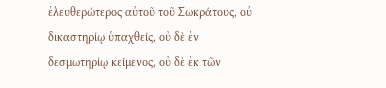ἐλευθερώτερος αὐτοῦ τοῦ Σωκράτους, οὐ δικαστηρίῳ ὑπαχθείς, οὐ δὲ ἐν δεσμωτηρίῳ κείμενος, οὐ δὲ ἐκ τῶν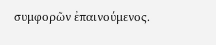συμφορῶν ἐπαινούμενος.